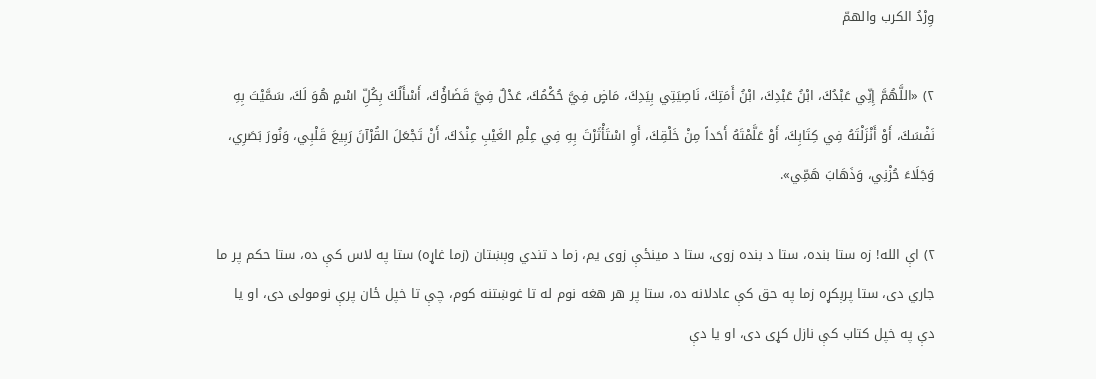وِرْدُ الكرب والهمّ

٢) «اللَّهُمَّ إِنِّي عَبْدُكَ، ابْنُ عَبْدِكَ، ابْنُ أَمَتِكَ، نَاصِيَتِي بِيَدِكَ، مَاضٍ فِيَّ حُكْمُكَ، عَدْلٌ فِيَّ قَضَاؤُكَ، أَسْأَلُكَ بِكُلِّ اسْمٍ هُوَ لَكَ، سَمَّيْتَ بِهِ نَفْسَكَ، أَوْ أَنْزَلْتَهُ فِي كِتَابِكَ، أَوْ عَلَّمْتَهُ أَحَداً مِنْ خَلْقِكَ، أَوِ اسْتَأْثَرْتَ بِهِ فِي عِلْمِ الغَيْبِ عِنْدَكَ، أَنْ تَجْعَلَ القُرْآنَ رَبِيعَ قَلْبِي، وَنُورَ بَصَرِي، وَجَلَاءَ حُزْنِي، وَذَهَابَ هَمِّي».

۲) اې الله! زه ستا بنده، ستا د بنده زوی، ستا د مینځې زوی یم، زما د تندي وېښتان (زما غاړه) ستا په لاس کې ده، ستا حکم پر ما جاري دی، ستا پرېکړه زما په حق کې عادلانه ده، ستا پر هر هغه نوم له تا غوښتنه کوم، چې تا خپل ځان پرې نومولی دی، او یا دې په خپل کتاب کې نازل کړی دى، او یا دې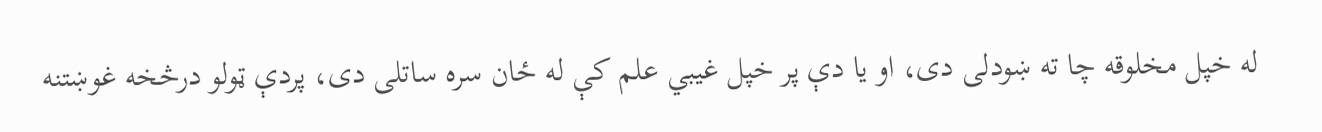له خپل مخلوقه چا ته ښودلی دی، او یا دې پر خپل غیبي علم کې له ځان سره ساتلی دی، پردې ټولو درڅخه غوښتنه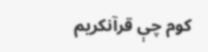کوم چې قرآنکریم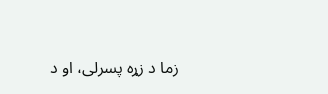زما د زړه پسرلى، او د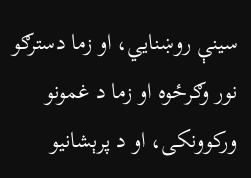سینې روښنایي، او زما دسترګو نور وګرځوه او زما د غمونو ورکوونکی، او د پرېشانیو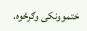ختموونکی وګرځوه.